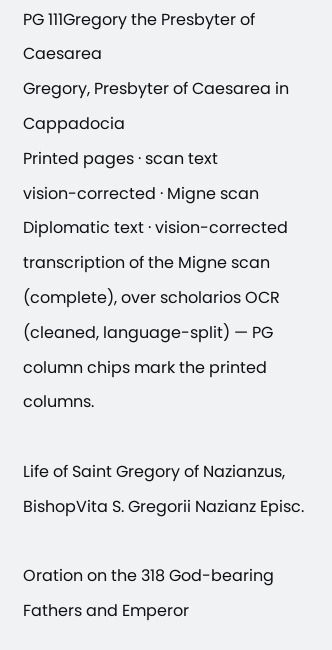PG 111Gregory the Presbyter of Caesarea
Gregory, Presbyter of Caesarea in Cappadocia
Printed pages · scan text
vision-corrected · Migne scan
Diplomatic text · vision-corrected transcription of the Migne scan (complete), over scholarios OCR (cleaned, language-split) — PG column chips mark the printed columns.

Life of Saint Gregory of Nazianzus, BishopVita S. Gregorii Nazianz Episc.

Oration on the 318 God-bearing Fathers and Emperor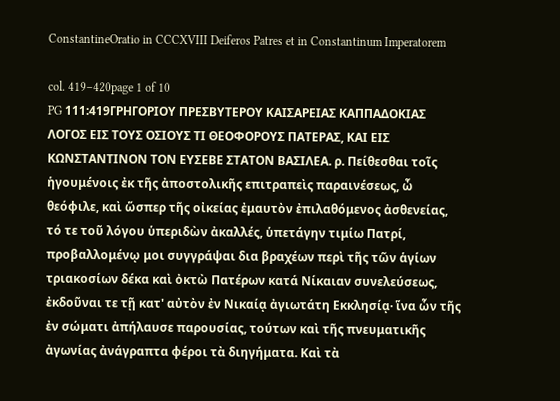ConstantineOratio in CCCXVIII Deiferos Patres et in Constantinum Imperatorem

col. 419–420page 1 of 10
PG 111:419ΓΡΗΓΟΡΙΟΥ ΠΡΕΣΒΥΤΕΡΟΥ ΚΑΙΣΑΡΕΙΑΣ ΚΑΠΠΑΔΟΚΙΑΣ ΛΟΓΟΣ ΕΙΣ ΤΟΥΣ ΟΣΙΟΥΣ ΤΙ ΘΕΟΦΟΡΟΥΣ ΠΑΤΕΡΑΣ, ΚΑΙ ΕΙΣ ΚΩΝΣΤΑΝΤΙΝΟΝ ΤΟΝ ΕΥΣΕΒΕ ΣΤΑΤΟΝ ΒΑΣΙΛΕΑ. ρ. Πείθεσθαι τοῖς ἡγουμένοις ἐκ τῆς ἀποστολικῆς επιτραπεὶς παραινέσεως, ὦ θεόφιλε, καὶ ὥσπερ τῆς οἰκείας ἐμαυτὸν ἐπιλαθόμενος ἀσθενείας, τό τε τοῦ λόγου ὑπεριδὼν ἀκαλλές, ὑπετάγην τιμίω Πατρί, προβαλλομένῳ μοι συγγράψαι δια βραχέων περὶ τῆς τῶν ἁγίων τριακοσίων δέκα καὶ ὀκτὼ Πατέρων κατά Νίκαιαν συνελεύσεως, ἐκδοῦναι τε τῇ κατ' αὐτὸν ἐν Νικαίᾳ ἀγιωτάτη Εκκλησίᾳ· ἵνα ὧν τῆς ἐν σώματι ἀπήλαυσε παρουσίας, τούτων καὶ τῆς πνευματικῆς ἀγωνίας ἀνάγραπτα φέροι τὰ διηγήματα. Καὶ τὰ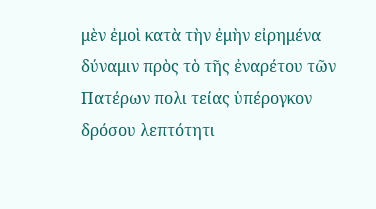μὲν ἐμοὶ κατὰ τὴν ἐμὴν εἰρημένα δύναμιν πρὸς τὸ τῆς ἐναρέτου τῶν Πατέρων πολι τείας ὑπέρογκον δρόσου λεπτότητι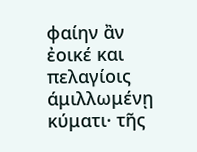φαίην ἂν ἐοικέ και πελαγίοις άμιλλωμένῃ κύματι· τῆς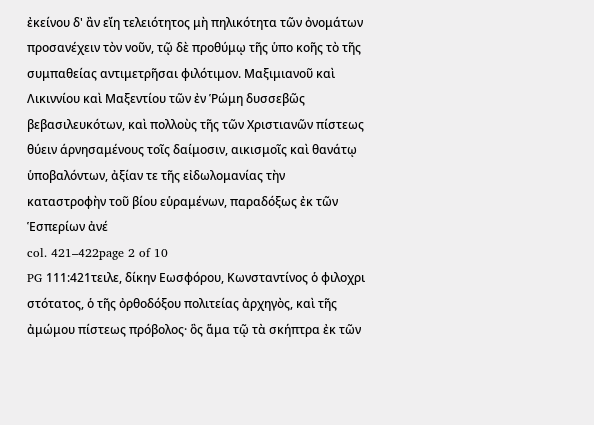ἐκείνου δ' ἂν εἴη τελειότητος μὴ πηλικότητα τῶν ὀνομάτων προσανέχειν τὸν νοῦν, τῷ δὲ προθύμῳ τῆς ὑπο κοῆς τὸ τῆς συμπαθείας αντιμετρῆσαι φιλότιμον. Μαξιμιανοῦ καὶ Λικιννίου καὶ Μαξεντίου τῶν ἐν Ῥώμη δυσσεβῶς βεβασιλευκότων, καὶ πολλοὺς τῆς τῶν Χριστιανῶν πίστεως θύειν άρνησαμένους τοῖς δαίμοσιν, αικισμοῖς καὶ θανάτῳ ὑποβαλόντων, ἀξίαν τε τῆς εἰδωλομανίας τὴν καταστροφὴν τοῦ βίου εὑραμένων, παραδόξως ἐκ τῶν Ἑσπερίων ἀνέ
col. 421–422page 2 of 10
PG 111:421τειλε, δίκην Εωσφόρου, Κωνσταντίνος ὁ φιλοχρι στότατος, ὁ τῆς ὀρθοδόξου πολιτείας ἀρχηγὸς, καὶ τῆς ἀμώμου πίστεως πρόβολος· ὃς ἅμα τῷ τὰ σκήπτρα ἐκ τῶν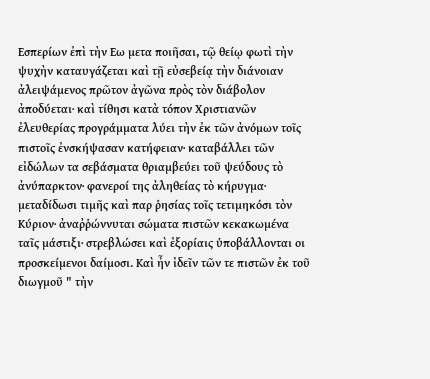Εσπερίων ἐπὶ τὴν Εω μετα ποιῆσαι, τῷ θείῳ φωτὶ τὴν ψυχὴν καταυγάζεται καὶ τῇ εὐσεβείᾳ τὴν διάνοιαν ἀλειψάμενος πρῶτον ἀγῶνα πρὸς τὸν διάβολον ἀποδύεται· καὶ τίθησι κατὰ τόπον Χριστιανῶν ἐλευθερίας προγράμματα λύει τὴν ἐκ τῶν ἀνόμων τοῖς πιστοῖς ἐνσκήψασαν κατήφειαν· καταβάλλει τῶν εἰδώλων τα σεβάσματα θριαμβεύει τοῦ ψεύδους τὸ ἀνύπαρκτον· φανεροί της ἀληθείας τὸ κήρυγμα· μεταδίδωσι τιμῆς καὶ παρ ῥησίας τοῖς τετιμηκόσι τὸν Κύριον· ἀναῤῥώννυται σώματα πιστῶν κεκακωμένα ταῖς μάστιξι· στρεβλώσει καὶ ἐξορίαις ὑποβάλλονται οι προσκείμενοι δαίμοσι. Καὶ ἦν ἰδεῖν τῶν τε πιστῶν ἐκ τοῦ διωγμοῦ " τὴν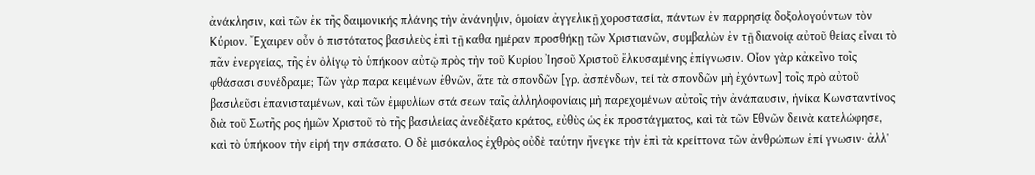ἀνάκλησιν, καὶ τῶν ἐκ τῆς δαιμονικής πλάνης τὴν ἀνάνηψιν, ὁμοίαν ἀγγελικῇ χοροστασία, πάντων ἐν παρρησίᾳ δοξολογούντων τὸν Κύριον. Ἔχαιρεν οὖν ὁ πιστότατος βασιλεὺς ἐπὶ τῇ καθα ημέραν προσθήκῃ τῶν Χριστιανῶν, συμβαλὼν ἐν τῇ διανοίᾳ αὐτοῦ θείας εἶναι τὸ πᾶν ἐνεργείας, τῆς ἐν ὀλίγῳ τὸ ὑπήκοον αὐτῷ πρὸς τὴν τοῦ Κυρίου Ἰησοῦ Χριστοῦ ἔλκυσαμένης ἐπίγνωσιν. Οἷον γὰρ κἀκεῖνο τοῖς φθάσασι συνέδραμε; Τῶν γὰρ παρα κειμένων ἐθνῶν, ἅτε τὰ σπονδῶν [γρ. ἀσπένδων, τεί τὰ σπονδῶν μὴ ἐχόντων] τοῖς πρὸ αὐτοῦ βασιλεῦσι ἐπανισταμένων, καὶ τῶν ἐμφυλίων στά σεων ταῖς ἀλληλοφονίαις μὴ παρεχομένων αὐτοῖς τὴν ἀνάπαυσιν, ἡνίκα Κωνσταντίνος διὰ τοῦ Σωτῆς ρος ἡμῶν Χριστοῦ τὸ τῆς βασιλείας ἀνεδέξατο κράτος, εὐθὺς ὡς ἐκ προστάγματος, καὶ τὰ τῶν Εθνῶν δεινὰ κατελώφησε, καὶ τὸ ὑπήκοον τὴν εἰρή την σπάσατο. Ο δὲ μισόκαλος ἐχθρὸς οὐδὲ ταύτην ἤνεγκε τὴν ἐπὶ τὰ κρείττονα τῶν ἀνθρώπων ἐπί γνωσιν· ἀλλ'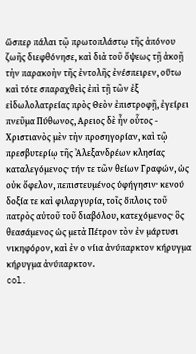ὥσπερ πάλαι τῷ πρωτοπλάστῳ τῆς ἀπόνου ζωῆς διεφθόνησε, καὶ διὰ τοῦ ὄψεως τῇ ἀκοῇ τὴν παρακοὴν τῆς ἐντολῆς ἐνέσπειρεν, οὕτω καὶ τότε σπαραχθεὶς ἐπὶ τῇ τῶν ἐξ εἰδωλολατρείας πρὸς Θεὸν ἐπιστροφῇ, ἐγείρει πνεῦμα Πύθωνος, Αρειος δὲ ἦν οὗτος - Χριστιανὸς μὲν τὴν προσηγορίαν, καὶ τῷ πρεσβυτερίῳ τῆς Ἀλεξανδρέων κλησίας καταλεγόμενος· τήν τε τῶν θείων Γραφών, ὡς οὐκ ὄφελον, πεπιστευμένος ὑφήγησιν· κενού δοξία τε καὶ φιλαργυρία, τοῖς ὅπλοις τοῦ πατρὸς αὐτοῦ τοῦ διαβόλου, κατεχόμενος· ὃς θεασάμενος ὡς μετὰ Πέτρον τὸν ἐν μάρτυσι νικηφόρον, καὶ ἐν ο νίια ἀνύπαρκτον κήρυγμα κήρυγμα ἀνύπαρκτον.
col.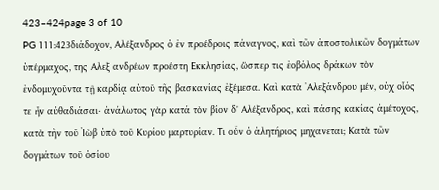423–424page 3 of 10
PG 111:423διάδοχον, Αλέξανδρος ὁ ἐν προέδροις πάναγνος, καὶ τῶν ἀποστολικῶν δογμάτων ὑπέρμαχος, της Αλεξ ανδρέων προέστη Εκκλησίας, ὥσπερ τις ἐοβόλος δράκων τὸν ἐνδομυχοῦντα τῇ καρδίᾳ αὐτοῦ τῆς βασκανίας ἐξέμεσα. Καὶ κατὰ ᾿Αλεξάνδρου μέν, οὐχ οἷός τε ἦν αὐθαδιάσαι· ἀνάλωτος γὰρ κατά τὸν βίον δ' Αλέξανδρος, καὶ πάσης κακίας ἀμέτοχος, κατὰ τὴν τοῦ Ἰὼβ ὑπὸ τοῦ Κυρίου μαρτυρίαν. Τι οὖν ὁ ἀλητήριος μηχανεται; Κατὰ τῶν δογμάτων τοῦ ὁσίου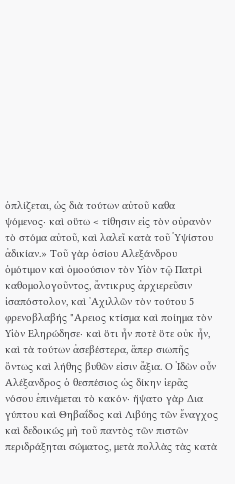ὁπλίζεται, ὡς διὰ τούτων αὐτοῦ καθα ψόμενος· καὶ οὕτω < τίθησιν εἰς τὸν οὐρανὸν τὸ στόμα αὐτοῦ, καὶ λαλεῖ κατὰ τοῦ Ὑψίστου ἀδικίαν.» Τοῦ γὰρ ὁσίου Αλεξάνδρου ὁμότιμον καὶ ὁμοούσιον τὸν Υἱὸν τῷ Πατρὶ καθομολογοῦντος, ἄντικρυς ἀρχιερεῦσιν ἰσαπόστολον, καὶ ᾿Αχιλλῶν τὸν τούτου 5 φρενοβλαβής "Αρειος κτίσμα καὶ ποίημα τὸν Υἱὸν Εληρώδησε· καὶ ὅτι ἦν ποτὲ ὅτε οὐκ ἦν, καὶ τὰ τούτων ἀσεβέστερα, ἅπερ σιωπῆς ὄντως καὶ λήθης βυθῶν εἰσιν ἄξια. Ο Ἰδὼν οὖν Αλέξανδρος ὁ θεσπέσιος ὡς δίκην ἱερᾶς νόσου ἐπινέμεται τὸ κακόν· ἥψατο γὰρ Δια γύπτου καὶ Θηβαΐδος καὶ Λιβύης τῶν ἔναγχος καὶ δεδοικώς μὴ τοῦ παντὸς τῶν πιστῶν περιδράξηται σώματος, μετὰ πολλὰς τὰς κατὰ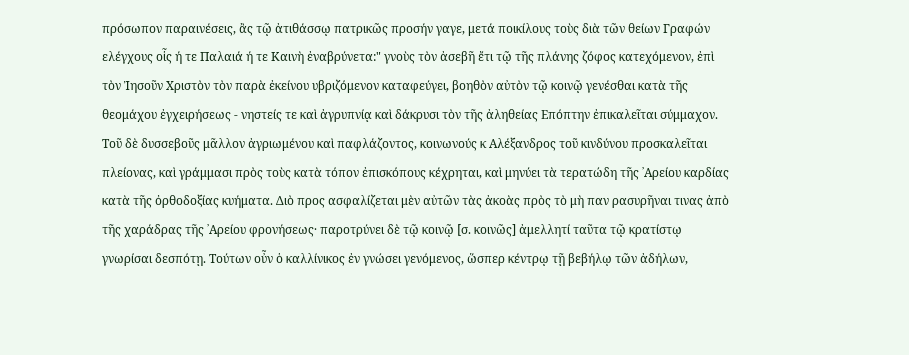πρόσωπον παραινέσεις, ἂς τῷ ἀτιθάσσῳ πατρικῶς προσήν γαγε, μετά ποικίλους τοὺς διὰ τῶν θείων Γραφών ελέγχους οἷς ή τε Παλαιά ή τε Καινὴ ἐναβρύνετα:" γνοὺς τὸν ἀσεβῆ ἔτι τῷ τῆς πλάνης ζόφος κατεχόμενον, ἐπὶ τὸν Ἰησοῦν Χριστὸν τὸν παρὰ ἐκείνου υβριζόμενον καταφεύγει, βοηθὸν αὐτὸν τῷ κοινῷ γενέσθαι κατὰ τῆς θεομάχου ἐγχειρήσεως - νηστείς τε καὶ ἀγρυπνίᾳ καὶ δάκρυσι τὸν τῆς ἀληθείας Επόπτην ἐπικαλεῖται σύμμαχον. Τοῦ δὲ δυσσεβοῦς μᾶλλον ἀγριωμένου καὶ παφλάζοντος, κοινωνούς κ Αλέξανδρος τοῦ κινδύνου προσκαλεῖται πλείονας, καὶ γράμμασι πρὸς τοὺς κατὰ τόπον ἐπισκόπους κέχρηται, καὶ μηνύει τὰ τερατώδη τῆς ᾿Αρείου καρδίας κατὰ τῆς ὀρθοδοξίας κυήματα. Διὸ προς ασφαλίζεται μὲν αὐτῶν τὰς ἀκοὰς πρὸς τὸ μὴ παν ρασυρῆναι τινας ἀπὸ τῆς χαράδρας τῆς ᾿Αρείου φρονήσεως· παροτρύνει δὲ τῷ κοινῷ [σ. κοινῶς] ἀμελλητί ταῦτα τῷ κρατίστῳ γνωρίσαι δεσπότῃ. Τούτων οὖν ὁ καλλίνικος ἐν γνώσει γενόμενος, ὥσπερ κέντρῳ τῇ βεβήλῳ τῶν ἀδήλων,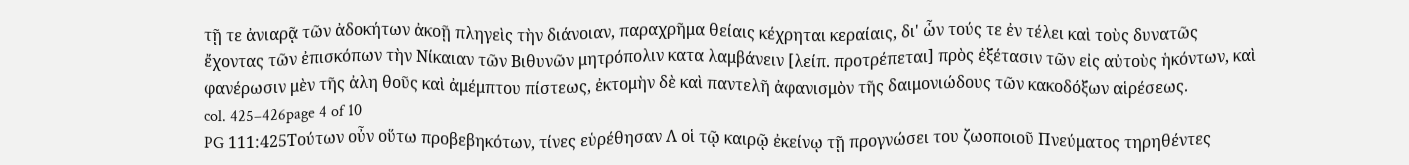τῇ τε ἀνιαρᾷ τῶν ἀδοκήτων ἀκοῇ πληγεὶς τὴν διάνοιαν, παραχρῆμα θείαις κέχρηται κεραίαις, δι' ὧν τούς τε ἐν τέλει καὶ τοὺς δυνατῶς ἔχοντας τῶν ἐπισκόπων τὴν Νίκαιαν τῶν Βιθυνῶν μητρόπολιν κατα λαμβάνειν [λείπ. προτρέπεται] πρὸς ἐξέτασιν τῶν εἰς αὐτοὺς ἡκόντων, καὶ φανέρωσιν μὲν τῆς ἀλη θοῦς καὶ ἀμέμπτου πίστεως, ἐκτομὴν δὲ καὶ παντελῆ ἀφανισμὸν τῆς δαιμονιώδους τῶν κακοδόξων αἱρέσεως.
col. 425–426page 4 of 10
PG 111:425Τούτων οὖν οὕτω προβεβηκότων, τίνες εὑρέθησαν Λ οἱ τῷ καιρῷ ἐκείνῳ τῇ προγνώσει του ζωοποιοῦ Πνεύματος τηρηθέντες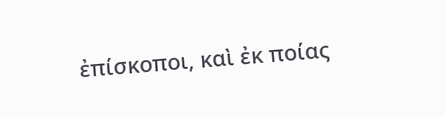ἐπίσκοποι, καὶ ἐκ ποίας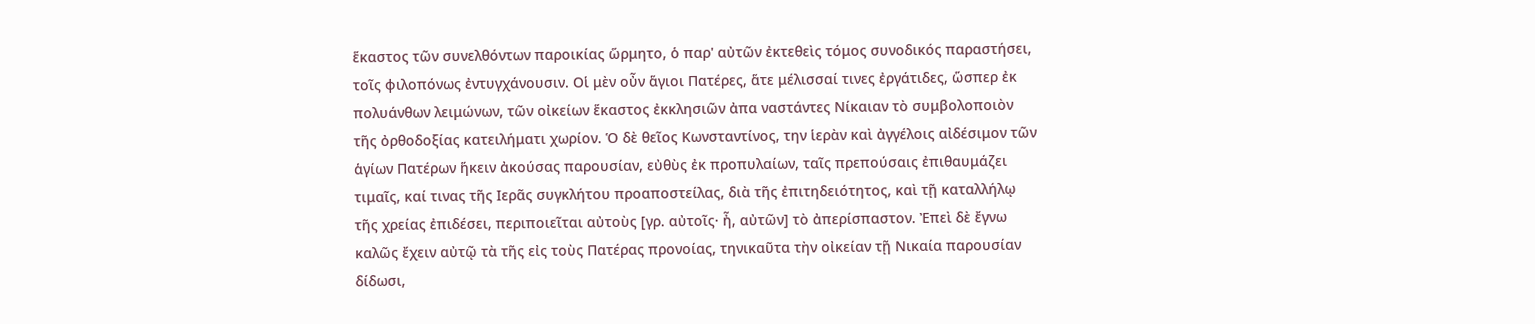ἕκαστος τῶν συνελθόντων παροικίας ὥρμητο, ὁ παρ' αὐτῶν ἐκτεθεὶς τόμος συνοδικός παραστήσει, τοῖς φιλοπόνως ἐντυγχάνουσιν. Οἱ μὲν οὖν ἅγιοι Πατέρες, ἅτε μέλισσαί τινες ἐργάτιδες, ὥσπερ ἐκ πολυάνθων λειμώνων, τῶν οἰκείων ἕκαστος ἐκκλησιῶν ἀπα ναστάντες Νίκαιαν τὸ συμβολοποιὸν τῆς ὀρθοδοξίας κατειλήματι χωρίον. Ὁ δὲ θεῖος Κωνσταντίνος, την ἱερὰν καὶ ἀγγέλοις αἰδέσιμον τῶν ἁγίων Πατέρων ἥκειν ἀκούσας παρουσίαν, εὐθὺς ἐκ προπυλαίων, ταῖς πρεπούσαις ἐπιθαυμάζει τιμαῖς, καί τινας τῆς Ιερᾶς συγκλήτου προαποστείλας, διὰ τῆς ἐπιτηδειότητος, καὶ τῇ καταλλήλῳ τῆς χρείας ἐπιδέσει, περιποιεῖται αὐτοὺς [γρ. αὐτοῖς· ἦ, αὐτῶν] τὸ ἀπερίσπαστον. Ἐπεὶ δὲ ἔγνω καλῶς ἔχειν αὐτῷ τὰ τῆς εἰς τοὺς Πατέρας προνοίας, τηνικαῦτα τὴν οἰκείαν τῇ Νικαία παρουσίαν δίδωσι,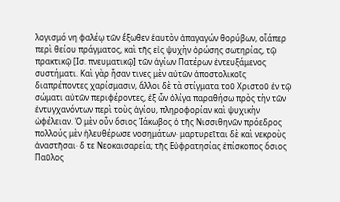λογισμό νη φαλέῳ τῶν ἔξωθεν ἑαυτὸν ἀπαγαγών θορύβων, οἷάπερ περὶ θείου πράγματος, καὶ τῆς εἰς ψυχὴν ὁρώσης σωτηρίας, τῷ πρακτικῷ [Ισ. πνευματικῷ] τῶν ἁγίων Πατέρων ἐντευξάμενος συστήματι. Καὶ γὰρ ἦσαν τινες μὲν αὐτῶν ἀποστολικοῖς διαπρέποντες χαρίσμασιν, ἄλλοι δὲ τὰ στίγματα τοῦ Χριστοῦ ἐν τῷ σώματι αὐτῶν περιφέροντες, ἐξ ὧν ὀλίγα παραθήσω πρὸς τὴν τῶν ἐντυγχανόντων περὶ τοὺς ἁγίου, πληροφορίαν καὶ ψυχικὴν ὠφέλειαν. Ὁ μὲν οὖν ὅσιος Ἰάκωβος ὁ τῆς Νισσιθηνῶν πρόεδρος πολλούς μὲν ἠλευθέρωσε νοσημάτων· μαρτυρεῖται δὲ καὶ νεκροὺς ἀναστῆσαι· δ τε Νεοκαισαρεία; τῆς Εὐφρατησίας ἐπίσκοπος ὅσιος Παῦλος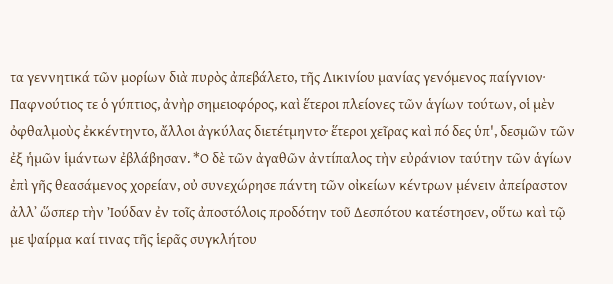τα γεννητικά τῶν μορίων διὰ πυρὸς ἀπεβάλετο, τῆς Λικινίου μανίας γενόμενος παίγνιον· Παφνούτιος τε ὁ γύπτιος, ἀνὴρ σημειοφόρος, καὶ ἕτεροι πλείονες τῶν ἁγίων τούτων, οἱ μὲν ὀφθαλμοὺς ἐκκέντηντο, ἄλλοι ἀγκύλας διετέτμηντο· ἕτεροι χεῖρας καὶ πό δες ὑπ', δεσμῶν τῶν ἐξ ἡμῶν ἱμάντων ἐβλάβησαν. *Ο δὲ τῶν ἀγαθῶν ἀντίπαλος τὴν εὐράνιον ταύτην τῶν ἁγίων ἐπὶ γῆς θεασάμενος χορείαν, οὐ συνεχώρησε πάντη τῶν οἰκείων κέντρων μένειν ἀπείραστον ἀλλ᾿ ὥσπερ τὴν Ἰούδαν ἐν τοῖς ἀποστόλοις προδότην τοῦ Δεσπότου κατέστησεν, οὕτω καὶ τῷ με ψαίρμα καί τινας τῆς ἱερᾶς συγκλήτου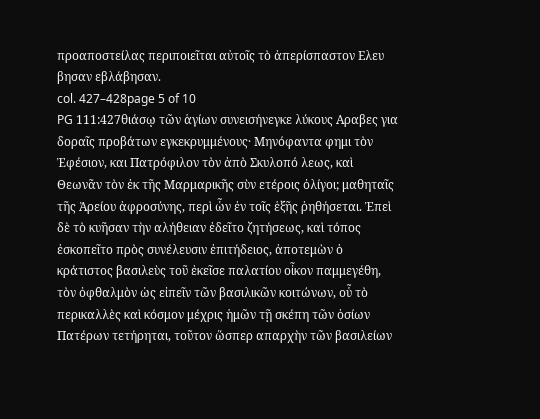προαποστείλας περιποιεῖται αὐτοῖς τὸ ἀπερίσπαστον Ελευ βησαν εβλάβησαν.
col. 427–428page 5 of 10
PG 111:427θιάσῳ τῶν ἁγίων συνεισήνεγκε λύκους Αραβες για δοραῖς προβάτων εγκεκρυμμένους· Μηνόφαντα φημι τὸν Ἐφέσιον, και Πατρόφιλον τὸν ἀπὸ Σκυλοπό λεως, καὶ Θεωνᾶν τὸν ἐκ τῆς Μαρμαρικῆς σὺν ετέροις ὀλίγοι; μαθηταῖς τῆς Ἀρείου ἀφροσύνης, περὶ ὧν ἐν τοῖς ἑξῆς ῥηθήσεται. Ἐπεὶ δὲ τὸ κυῆσαν τὴν αλήθειαν ἐδεῖτο ζητήσεως, καὶ τόπος ἐσκοπεῖτο πρὸς συνέλευσιν ἐπιτήδειος, ἀποτεμὼν ὁ κράτιστος βασιλεὺς τοῦ ἐκεῖσε παλατίου οἶκον παμμεγέθη, τὸν ὀφθαλμὸν ὡς εἰπεῖν τῶν βασιλικῶν κοιτώνων, οὗ τὸ περικαλλὲς καὶ κόσμον μέχρις ἡμῶν τῇ σκέπη τῶν ὁσίων Πατέρων τετήρηται, τοῦτον ὥσπερ απαρχὴν τῶν βασιλείων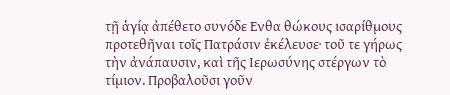τῇ ἁγίᾳ ἀπέθετο συνόδε Ενθα θώκους ισαρίθμους προτεθῆναι τοῖς Πατράσιν ἐκέλευσε· τοῦ τε γήρως τὴν ἀνάπαυσιν, καὶ τῆς Ιερωσύνης στέργων τὸ τίμιον. Προβαλοῦσι γοῦν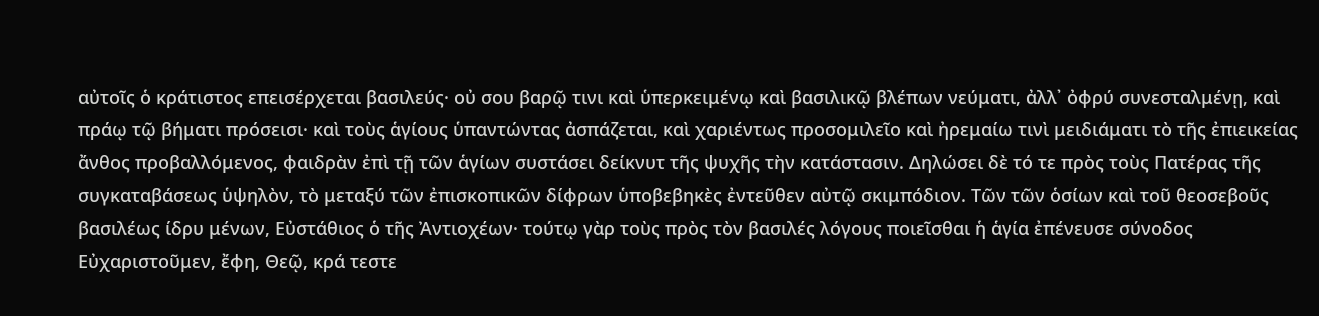αὐτοῖς ὁ κράτιστος επεισέρχεται βασιλεύς· οὐ σου βαρῷ τινι καὶ ὑπερκειμένῳ καὶ βασιλικῷ βλέπων νεύματι, ἀλλ᾽ ὀφρύ συνεσταλμένῃ, καὶ πράῳ τῷ βήματι πρόσεισι· καὶ τοὺς ἁγίους ὑπαντώντας ἀσπάζεται, καὶ χαριέντως προσομιλεῖο καὶ ἠρεμαίω τινὶ μειδιάματι τὸ τῆς ἐπιεικείας ἄνθος προβαλλόμενος, φαιδρὰν ἐπὶ τῇ τῶν ἁγίων συστάσει δείκνυτ τῆς ψυχῆς τὴν κατάστασιν. Δηλώσει δὲ τό τε πρὸς τοὺς Πατέρας τῆς συγκαταβάσεως ὑψηλὸν, τὸ μεταξύ τῶν ἐπισκοπικῶν δίφρων ὑποβεβηκὲς ἐντεῦθεν αὐτῷ σκιμπόδιον. Τῶν τῶν ὁσίων καὶ τοῦ θεοσεβοῦς βασιλέως ίδρυ μένων, Εὐστάθιος ὁ τῆς Ἀντιοχέων· τούτῳ γὰρ τοὺς πρὸς τὸν βασιλές λόγους ποιεῖσθαι ἡ ἁγία ἐπένευσε σύνοδος Εὐχαριστοῦμεν, ἔφη, Θεῷ, κρά τεστε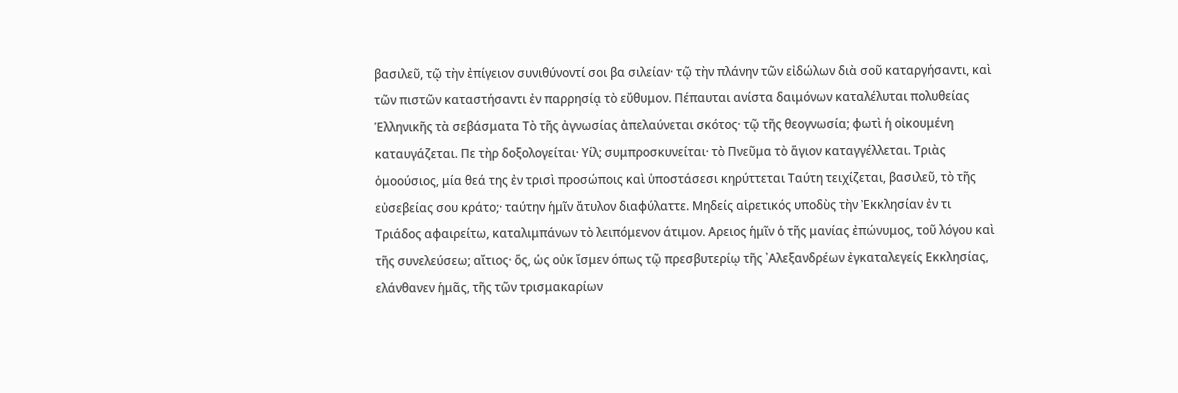βασιλεῦ, τῷ τὴν ἐπίγειον συνιθύνοντί σοι βα σιλείαν· τῷ τὴν πλάνην τῶν εἰδώλων διὰ σοῦ καταργήσαντι, καὶ τῶν πιστῶν καταστήσαντι ἐν παρρησίᾳ τὸ εὔθυμον. Πέπαυται ανίστα δαιμόνων καταλέλυται πολυθείας Ἑλληνικῆς τὰ σεβάσματα Τὸ τῆς ἀγνωσίας ἀπελαύνεται σκότος· τῷ τῆς θεογνωσία; φωτὶ ἡ οἰκουμένη καταυγάζεται. Πε τὴρ δοξολογείται· Υίλ; συμπροσκυνείται· τὸ Πνεῦμα τὸ ἅγιον καταγγέλλεται. Τριὰς ὁμοούσιος, μία θεά της ἐν τρισὶ προσώποις καὶ ὑποστάσεσι κηρύττεται Ταύτη τειχίζεται, βασιλεῦ, τὸ τῆς εὐσεβείας σου κράτο;· ταύτην ἡμῖν ἄτυλον διαφύλαττε. Μηδείς αἱρετικός υποδὺς τὴν Ἐκκλησίαν ἐν τι Τριάδος αφαιρείτω, καταλιμπάνων τὸ λειπόμενον άτιμον. Αρειος ἡμῖν ὁ τῆς μανίας ἐπώνυμος, τοῦ λόγου καὶ τῆς συνελεύσεω; αἴτιος· ὅς, ὡς οὐκ ἴσμεν όπως τῷ πρεσβυτερίῳ τῆς ᾿Αλεξανδρέων ἐγκαταλεγείς Εκκλησίας, ελάνθανεν ἡμᾶς, τῆς τῶν τρισμακαρίων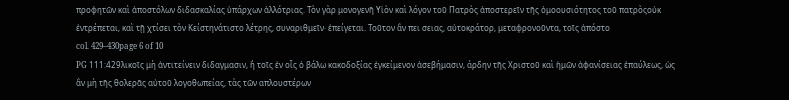προφητῶν καὶ ἀποστόλων διδασκαλίας ὑπάρχων ἀλλότριας. Τὸν γὰρ μονογενῆ Υἱὸν καὶ λόγον τοῦ Πατρὸς ἀποστερεῖν τῆς ὁμοουσιότητος τοῦ πατρὸςοὐκ ἐντρέπεται, καὶ τῇ χτίσει τὸν Κείστηνάτιστο λέτρης, συναριθμεῖν· ἐπείγεται. Τοῦτον ἂν πει σειας, αὐτοκράτορ, μεταφρονοῦντα, τοῖς ἀπόστο
col. 429–430page 6 of 10
PG 111:429λικοῖς μὴ ἀντιτείνειν διδαγμασιν, ἢ τοῖς ἐν οἷς ὁ βάλω κακοδοξίας ἐγκείμενον ἀσεβήμασιν, άρδην τῆς Χριστοῦ καὶ ἡμῶν ἀφανίσειας ἐπαύλεως, ὡς ἂν μὴ τῆς θολερᾶς αὐτοῦ λογοθωπείας, τὰς τῶν απλουστέρων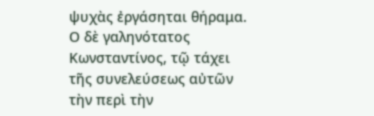ψυχὰς ἐργάσηται θήραμα. Ο δὲ γαληνότατος Κωνσταντίνος, τῷ τάχει τῆς συνελεύσεως αὐτῶν τὴν περὶ τὴν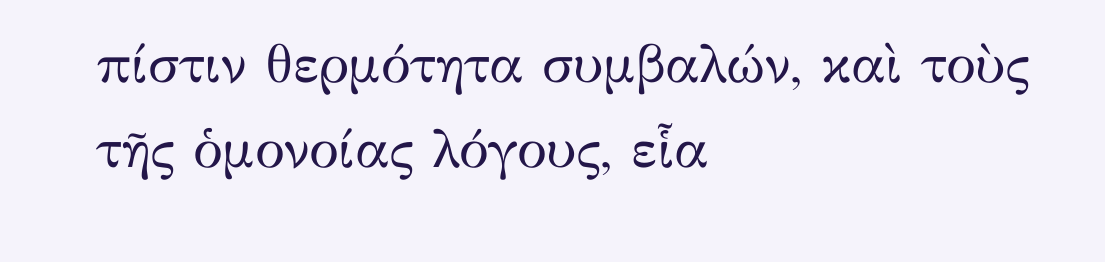πίστιν θερμότητα συμβαλών, καὶ τοὺς τῆς ὁμονοίας λόγους, εἷα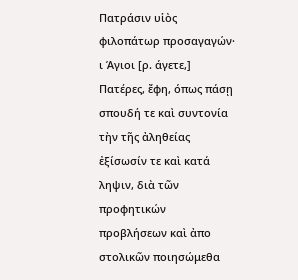Πατράσιν υἱὸς φιλοπάτωρ προσαγαγών· ι Άγιοι [ρ. άγετε,] Πατέρες, ἔφη, όπως πάσῃ σπουδή τε καὶ συντονία τὴν τῆς ἀληθείας ἐξίσωσίν τε καὶ κατά ληψιν, διὰ τῶν προφητικών προβλήσεων καὶ ἀπο στολικῶν ποιησώμεθα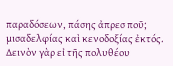παραδόσεων, πάσης ἀπρεσ ποῦ; μισαδελφίας καὶ κενοδοξίας ἐκτός. Δεινὸν γὰρ εἰ τῆς πολυθέου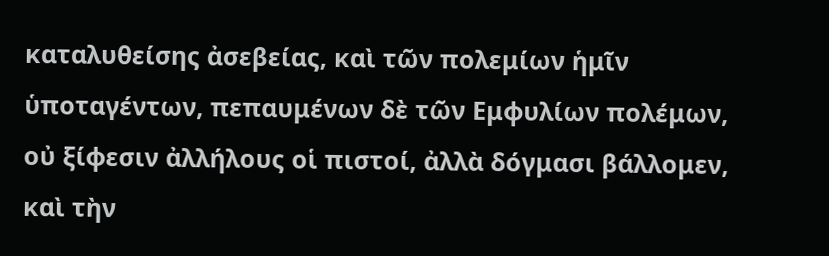καταλυθείσης ἀσεβείας, καὶ τῶν πολεμίων ἡμῖν ὑποταγέντων, πεπαυμένων δὲ τῶν Εμφυλίων πολέμων, οὐ ξίφεσιν ἀλλήλους οἱ πιστοί, ἀλλὰ δόγμασι βάλλομεν, καὶ τὴν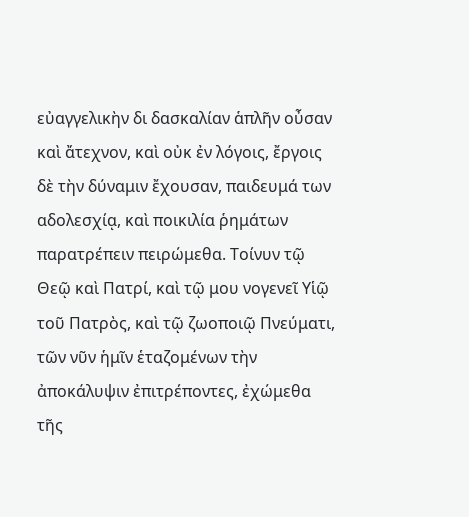εὐαγγελικὴν δι δασκαλίαν ἁπλῆν οὖσαν καὶ ἄτεχνον, καὶ οὐκ ἐν λόγοις, ἔργοις δὲ τὴν δύναμιν ἔχουσαν, παιδευμά των αδολεσχίᾳ, καὶ ποικιλία ῥημάτων παρατρέπειν πειρώμεθα. Τοίνυν τῷ Θεῷ καὶ Πατρί, καὶ τῷ μου νογενεῖ Υἱῷ τοῦ Πατρὸς, καὶ τῷ ζωοποιῷ Πνεύματι, τῶν νῦν ἡμῖν ἑταζομένων τὴν ἀποκάλυψιν ἐπιτρέποντες, ἐχώμεθα τῆς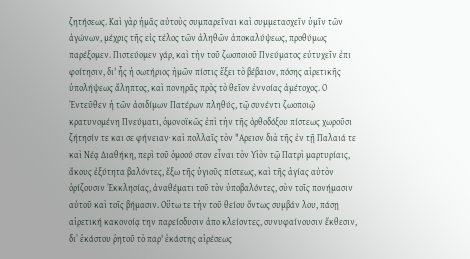ζητήσεως. Καὶ γὰρ ἡμᾶς αὐτοὺς συμπαρεῖναι καὶ συμμετασχεῖν ὑμῖν τῶν ἀγώνων, μέχρις τῆς εἰς τέλος τῶν ἀληθῶν ἀποκαλύψεως, προθύμως παρέξομεν. Πιστεύομεν γάρ, καὶ τὴν τοῦ ζωοποιοῦ Πνεύματος εὐτυχεῖν ἐπι φοίτησιν, δι' ἧς ἡ σωτήριος ἡμῶν πίστις ἕξει τὸ βέβαιον, πόσης αἱρετικῆς ὑπολήψεως ἄληπτος, καὶ πονηρᾶς πρὸς τὸ θεῖον ἐννοίας ἀμέτοχος. Ο Ἐντεῦθεν ἡ τῶν ἀοιδίμων Πατέρων πληθύς, τῷ συνέντι ζωοποιῷ κρατυνομένη Πνεύματι, ὁμονοϊκῶς ἐπὶ τὴν τῆς ὀρθοδόξου πίστεως χωροῦσι ζήτησίν τε και σε φήνειαν· καὶ πολλαῖς τὸν "Αρειον διὰ τῆς ἐν τῇ Παλαιά τε καὶ Νέᾳ Διαθήκη, περὶ τοῦ ὁμοού στον εἶναι τὸν Υἱὸν τῷ Πατρὶ μαρτυρίαις, ἄκους ἐξύτητα βαλόντες, ἔξω τῆς ὑγιοῦς πίστεως, καὶ τῆς ἁγίας αὐτὸν ὁρίζουσιν Ἐκκλησίας, ἀναθέματι τοῦ τὸν ὑποβαλόντες, σὺν τοῖς πονήμασιν αὐτοῦ καὶ τοῖς βήμασιν. Οὕτω τε τὴν τοῦ θείου ὄντως συμβάν λου, πάσῃ αἱρετική κακονοίᾳ την παρείσδυσιν ἀπο κλείοντες, συνυφαίνουσιν ἔκθεσιν, δι᾿ ἑκάστου ῥητοῦ τὸ παρ' ἑκάστης αἱρέσεως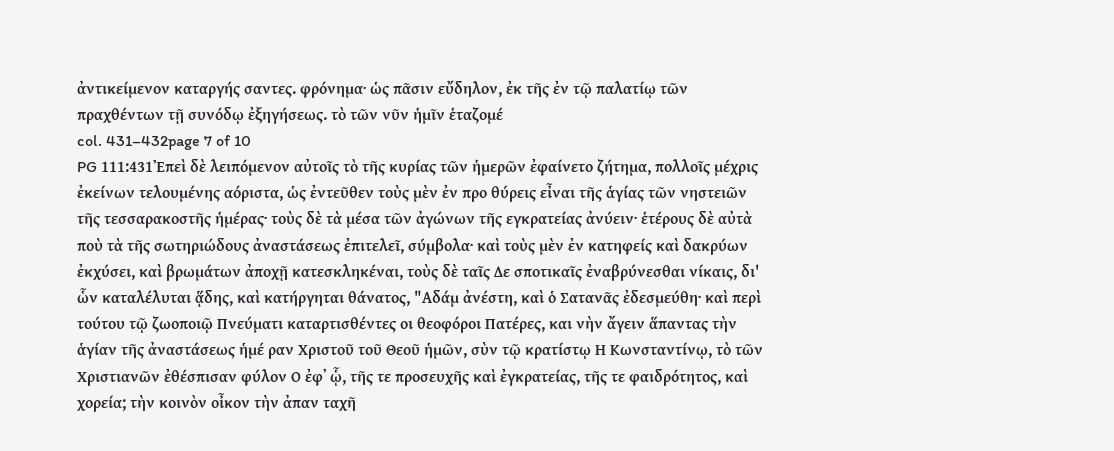ἀντικείμενον καταργής σαντες. φρόνημα· ὡς πᾶσιν εὔδηλον, ἐκ τῆς ἐν τῷ παλατίῳ τῶν πραχθέντων τῇ συνόδῳ ἐξηγήσεως. τὸ τῶν νῦν ἡμῖν ἑταζομέ
col. 431–432page 7 of 10
PG 111:431Ἐπεὶ δὲ λειπόμενον αὐτοῖς τὸ τῆς κυρίας τῶν ἡμερῶν ἐφαίνετο ζήτημα, πολλοῖς μέχρις ἐκείνων τελουμένης αόριστα, ὡς ἐντεῦθεν τοὺς μὲν ἐν προ θύρεις εἶναι τῆς ἁγίας τῶν νηστειῶν τῆς τεσσαρακοστῆς ἡμέρας· τοὺς δὲ τὰ μέσα τῶν ἀγώνων τῆς εγκρατείας ἀνύειν· ἑτέρους δὲ αὐτὰ ποὺ τὰ τῆς σωτηριώδους ἀναστάσεως ἐπιτελεῖ, σύμβολα· καὶ τοὺς μὲν ἐν κατηφείς καὶ δακρύων ἐκχύσει, καὶ βρωμάτων ἀποχῇ κατεσκληκέναι, τοὺς δὲ ταῖς Δε σποτικαῖς ἐναβρύνεσθαι νίκαις, δι' ὧν καταλέλυται ᾅδης, καὶ κατήργηται θάνατος, "Αδάμ ἀνέστη, καὶ ὁ Σατανᾶς ἐδεσμεύθη· καὶ περὶ τούτου τῷ ζωοποιῷ Πνεύματι καταρτισθέντες οι θεοφόροι Πατέρες, και νὴν ἄγειν ἅπαντας τὴν ἁγίαν τῆς ἀναστάσεως ἡμέ ραν Χριστοῦ τοῦ Θεοῦ ἡμῶν, σὺν τῷ κρατίστῳ Η Κωνσταντίνῳ, τὸ τῶν Χριστιανῶν ἐθέσπισαν φύλον Ο ἐφ᾽ ᾧ, τῆς τε προσευχῆς καὶ ἐγκρατείας, τῆς τε φαιδρότητος, καὶ χορεία; τὴν κοινὸν οἶκον τὴν ἀπαν ταχῆ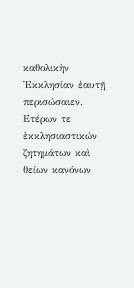καθολικὴν Ἐκκλησίαν ἑαυτῇ περισώσαιεν. Ετέρων τε ἐκκλησιαστικών ζητημάτων καὶ θείων κανόνων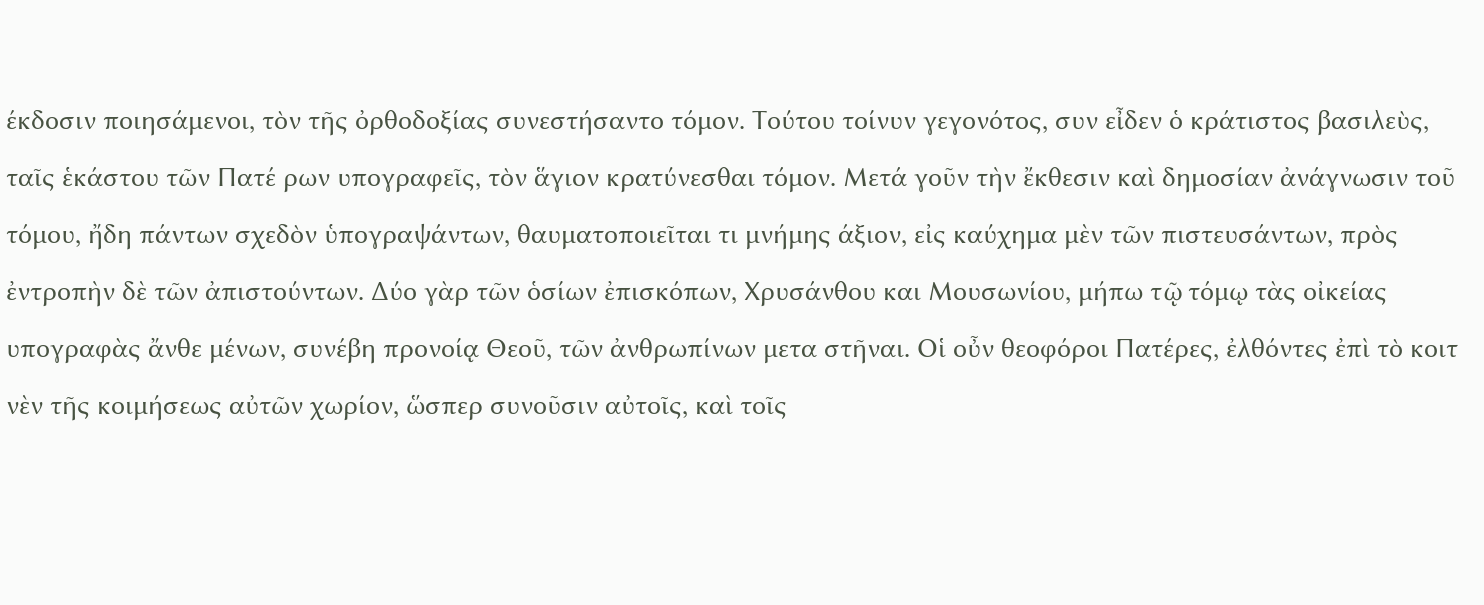έκδοσιν ποιησάμενοι, τὸν τῆς ὀρθοδοξίας συνεστήσαντο τόμον. Τούτου τοίνυν γεγονότος, συν εἶδεν ὁ κράτιστος βασιλεὺς, ταῖς ἑκάστου τῶν Πατέ ρων υπογραφεῖς, τὸν ἅγιον κρατύνεσθαι τόμον. Μετά γοῦν τὴν ἔκθεσιν καὶ δημοσίαν ἀνάγνωσιν τοῦ τόμου, ἤδη πάντων σχεδὸν ὑπογραψάντων, θαυματοποιεῖται τι μνήμης άξιον, εἰς καύχημα μὲν τῶν πιστευσάντων, πρὸς ἐντροπὴν δὲ τῶν ἀπιστούντων. Δύο γὰρ τῶν ὁσίων ἐπισκόπων, Χρυσάνθου και Μουσωνίου, μήπω τῷ τόμῳ τὰς οἰκείας υπογραφὰς ἄνθε μένων, συνέβη προνοίᾳ Θεοῦ, τῶν ἀνθρωπίνων μετα στῆναι. Οἱ οὖν θεοφόροι Πατέρες, ἐλθόντες ἐπὶ τὸ κοιτ νὲν τῆς κοιμήσεως αὐτῶν χωρίον, ὥσπερ συνοῦσιν αὐτοῖς, καὶ τοῖς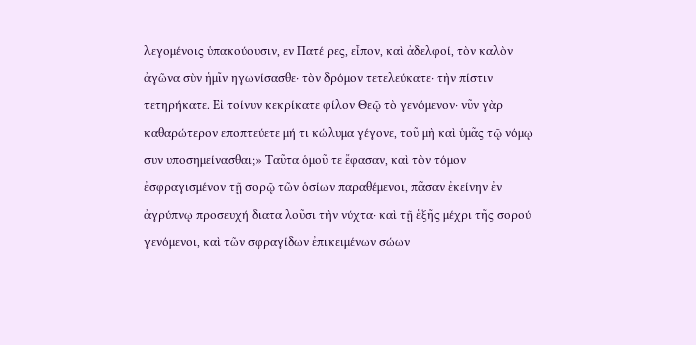λεγομένοις ὑπακούουσιν, εν Πατέ ρες, εἶπον, καὶ ἀδελφοί, τὸν καλὸν ἀγῶνα σὺν ἡμῖν ηγωνίσασθε· τὸν δρόμον τετελεύκατε· τὴν πίστιν τετηρήκατε. Εἰ τοίνυν κεκρίκατε φίλον Θεῷ τὸ γενόμενον· νῦν γὰρ καθαρώτερον εποπτεύετε μή τι κώλυμα γέγονε, τοῦ μὴ καὶ ὑμᾶς τῷ νόμῳ συν υποσημείνασθαι;» Ταῦτα ὁμοῦ τε ἔφασαν, καὶ τὸν τόμον ἐσφραγισμένον τῇ σορῷ τῶν ὁσίων παραθέμενοι, πᾶσαν ἐκείνην ἐν ἀγρύπνῳ προσευχή διατα λοῦσι τὴν νύχτα· καὶ τῇ ἑξῆς μέχρι τῆς σορού γενόμενοι, καὶ τῶν σφραγίδων ἐπικειμένων σώων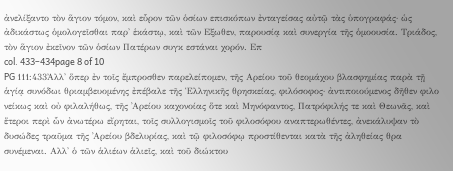ἀνελίξαντο τὸν ἅγιον τόμον, καὶ εὗρον τῶν ὁσίων επισκόπων ἐνταγείσας αὐτῷ τὰς ὑπογραφάς· ὡς ἀδικάστως ὁμολογεῖσθαι παρ' ἑκάστῳ, καὶ τῶν Εξωθεν, παρουσίᾳ καὶ συνεργία τῆς ὁμοουσία. Τριάδος, τὸν ἅγιον ἐκεῖνον τῶν ὁσίων Πατέρων συγκ εστάναι χορόν. Επ
col. 433–434page 8 of 10
PG 111:433Ἀλλ' ὅπερ ἐν τοῖς ἔμπροσθεν παρελείπομεν, τῆς Αρείου τοῦ θεομάχου βλασφημίας παρὰ τῇ ἁγίᾳ συνόδωι θριαμβευομένης ἐπέβαλε τῆς Ἑλληνικῆς θρησκείας, φιλόσοφος· ἀντιποιούμενος δῆθεν φιλο νείκως καὶ οὐ φιλαλήθως, τῆς ᾿Αρείου καχονοίας ὅτε καὶ Μηνόφαντος, Πατρόφιλής τε καὶ Θεωνᾶς, καὶ ἕτεροι περὶ ὧν ἀνωτέρω εἴρηται, τοῖς συλλογισμοῖς τοῦ φιλοσόφου αναπτερωθέντες, ἀνεκάλυψαν τὸ δυσώδες τραῦμα τῆς ᾿Αρείου βδελυρίας, καὶ τῷ φιλοσόφῳ προστίθενται κατὰ τῆς ἀληθείας θρα συνέμεναι. Αλλ' ὁ τῶν ἁλιέων ἁλιεῖς, καὶ τοῦ διώκτου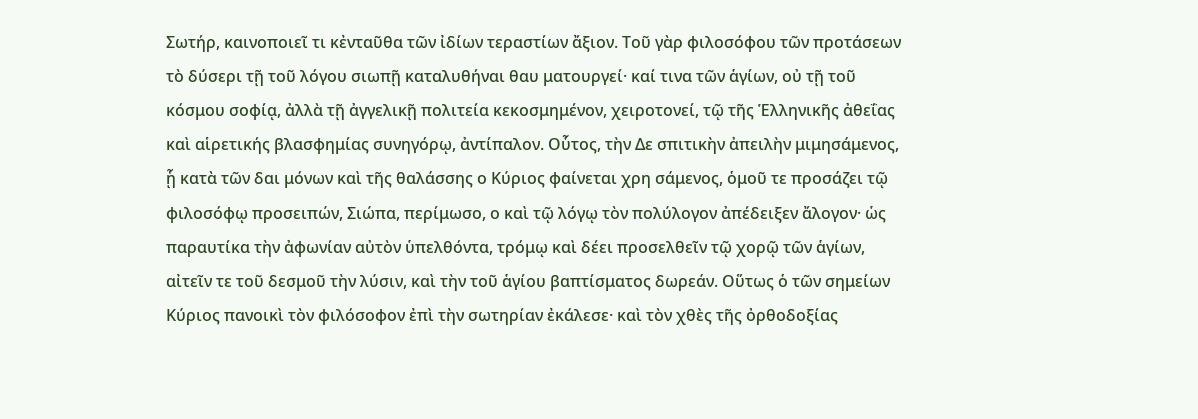Σωτήρ, καινοποιεῖ τι κἐνταῦθα τῶν ἰδίων τεραστίων ἄξιον. Τοῦ γὰρ φιλοσόφου τῶν προτάσεων τὸ δύσερι τῇ τοῦ λόγου σιωπῇ καταλυθήναι θαυ ματουργεί· καί τινα τῶν ἁγίων, οὐ τῇ τοῦ κόσμου σοφίᾳ, ἀλλὰ τῇ ἀγγελικῇ πολιτεία κεκοσμημένον, χειροτονεί, τῷ τῆς Ἑλληνικῆς ἀθεΐας καὶ αἱρετικής βλασφημίας συνηγόρῳ, ἀντίπαλον. Οὗτος, τὴν Δε σπιτικὴν ἀπειλὴν μιμησάμενος, ᾗ κατὰ τῶν δαι μόνων καὶ τῆς θαλάσσης ο Κύριος φαίνεται χρη σάμενος, ὁμοῦ τε προσάζει τῷ φιλοσόφῳ προσειπών, Σιώπα, περίμωσο, ο καὶ τῷ λόγῳ τὸν πολύλογον ἀπέδειξεν ἄλογον· ὡς παραυτίκα τὴν ἀφωνίαν αὐτὸν ὑπελθόντα, τρόμῳ καὶ δέει προσελθεῖν τῷ χορῷ τῶν ἁγίων, αἰτεῖν τε τοῦ δεσμοῦ τὴν λύσιν, καὶ τὴν τοῦ ἁγίου βαπτίσματος δωρεάν. Οὕτως ὁ τῶν σημείων Κύριος πανοικὶ τὸν φιλόσοφον ἐπὶ τὴν σωτηρίαν ἐκάλεσε· καὶ τὸν χθὲς τῆς ὀρθοδοξίας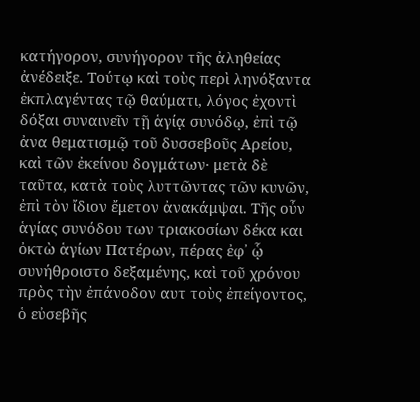κατήγορον, συνήγορον τῆς ἀληθείας ἀνέδειξε. Τούτῳ καὶ τοὺς περὶ ληνόξαντα ἐκπλαγέντας τῷ θαύματι, λόγος ἐχοντὶ δόξαι συναινεῖν τῇ ἁγίᾳ συνόδῳ, ἐπὶ τῷ ἀνα θεματισμῷ τοῦ δυσσεβοῦς Αρείου, καὶ τῶν ἐκείνου δογμάτων· μετὰ δὲ ταῦτα, κατὰ τοὺς λυττῶντας τῶν κυνῶν, ἐπὶ τὸν ἴδιον ἔμετον ἀνακάμψαι. Τῆς οὖν ἁγίας συνόδου των τριακοσίων δέκα και ὀκτὼ ἁγίων Πατέρων, πέρας ἐφ᾽ ᾧ συνήθροιστο δεξαμένης, καὶ τοῦ χρόνου πρὸς τὴν ἐπάνοδον αυτ τοὺς ἐπείγοντος, ὁ εὐσεβῆς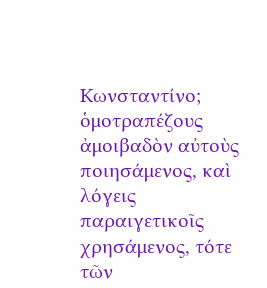Κωνσταντίνο; ὁμοτραπέζους ἀμοιβαδὸν αὐτοὺς ποιησάμενος, καὶ λόγεις παραιγετικοῖς χρησάμενος, τότε τῶν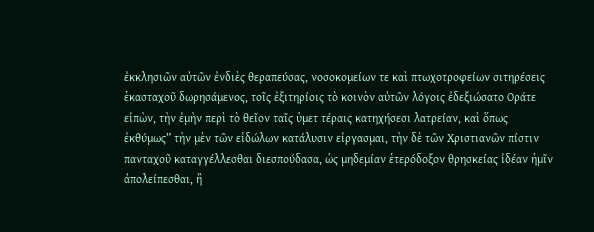ἐκκλησιῶν αὐτῶν ἐνδιὲς θεραπεύσας, νοσοκομείων τε καὶ πτωχοτροφείων σιτηρέσεις ἑκασταχοῦ δωρησάμενος, τοῖς ἐξιτηρίοις τὸ κοινὸν αὐτῶν λόγοις ἐδεξιώσατο Οράτε εἰπὼν, τὴν ἐμὴν περὶ τὸ θεῖον ταῖς ὑμετ τέραις κατηχήσεσι λατρείαν, καὶ ὅπως ἐκθύμως” τὴν μὲν τῶν εἰδώλων κατάλυσιν εἰργασμαι, τὴν δὲ τῶν Χριστιανῶν πίστιν πανταχοῦ καταγγέλλεσθαι διεσπούδασα, ὡς μηδεμίαν ἑτερόδοξον θρησκείας ἰδέαν ἡμῖν ἀπολείπεσθαι, ἢ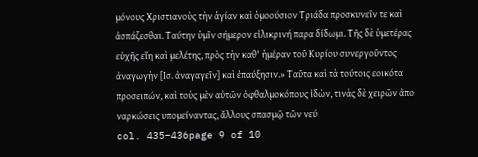μόνους Χριστιανοὺς τὴν ἁγίαν καὶ ὁμοούσιον Τριάδα προσκυνεῖν τε καὶ ἀσπάζεσθαι. Ταύτην ὑμῖν σήμερον εἰλικρινή παρα δίδωμι. Τῆς δὲ ὑμετέρας εὐχῆς εἴη καὶ μελέτης, πρὸς τὴν καθ' ἡμέραν τοῦ Κυρίου συνεργοῦντος ἀναγωγὴν [Ισ. ἀναγαγεῖν] καὶ ἐπαύξησιν.» Ταῦτα καὶ τὰ τούτοις εοικότα προσειπών, καὶ τοὺς μὲν αὐτῶν ὀφθαλμοκόπους ἰδὼν, τινὰς δὲ χειρῶν ἀπο ναρκώσεις υπομείναντας, ἄλλους σπασμῷ τῶν νεύ
col. 435–436page 9 of 10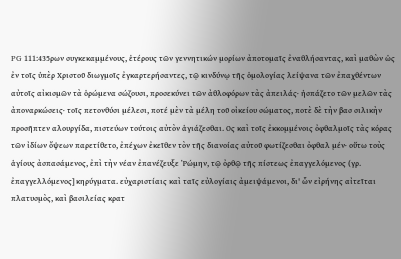PG 111:435ρων συγκεκαμμένους, ἑτέρους τῶν γεννητικών μορίων ἀποτομαῖς ἐναθλήσαντας, καὶ μαθὼν ὡς ἐν τοῖς ὑπὲρ Χριστοῦ διωγμοῖς ἐγκαρτερήσαντες, τῷ κινδύνῳ τῆς ὁμολογίας λείψανα τῶν ἐπαχθέντων αὐτοῖς αἰκισμῶν τὰ ὁρώμενα σώζουσι, προσεκύνει τῶν ἀθλοφόρων τὰς ἀπειλάς· ἡσπάζετο τῶν μελῶν τὰς ἀποναρκώσεις· τοῖς πετονθύσι μέλεσι, ποτέ μὲν τὰ μέλη τοῦ οἰκείου σώματος, ποτὲ δὲ τὴν βασ σιλικὴν προσῆπτεν αλουργίδα, πιστεύων τούτοις αὐτὸν ἁγιάζεσθαι. Ος καὶ τοῖς ἐκκομμένοις ὀφθαλμοῖς τὰς κόρας τῶν ἰδίων ὄψεων παρετίθετο, ἐπέχων ἐκεῖθεν τὸν τῆς διανοίας αὐτοῦ φωτίζεσθαι ὀφθαλ μέν· οὕτω τοὺς ἁγίους ἀσπασάμενος, ἐπὶ τὴν νέαν ἐπανέζευξε Ῥώμην, τῷ ὀρθῷ τῆς πίστεως ἐπαγγελόμενος (γρ. ἐπαγγελλόμενος] κηρύγματα. εὐχαριστίαις καὶ ταῖς εὐλογίαις ἀμειψάμενοι, δι' ὧν εἰρήνης αἰτεῖται πλατυσμὸς, καὶ βασιλείας κρατ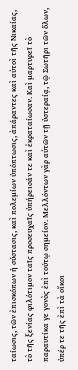ταίωσις, τῶν ἐπισκόπων ἡ σύστασις, καὶ πολεμίων ὑπόπτωσις, ἀπάραντες καὶ αὐτοὶ τῆς Νικαίας, τὸ τῆς ξενίας φιλότιμον ταῖς προσευχαῖς ὑπήρεισάν τε καὶ ἐκραταίωσαν. Καὶ μαρτυρεῖ τὸ παραυτίκα γε γονὸς ἐπὶ τούτῳ σημείον. Μελλόντων γὰρ αὐτῶν τῇ ὑστεραίᾳ, τῷ Σωτῆρι τῶν ὅλων, ὑπέρ τε τῆς ἐπὶ τὰ οἴκοι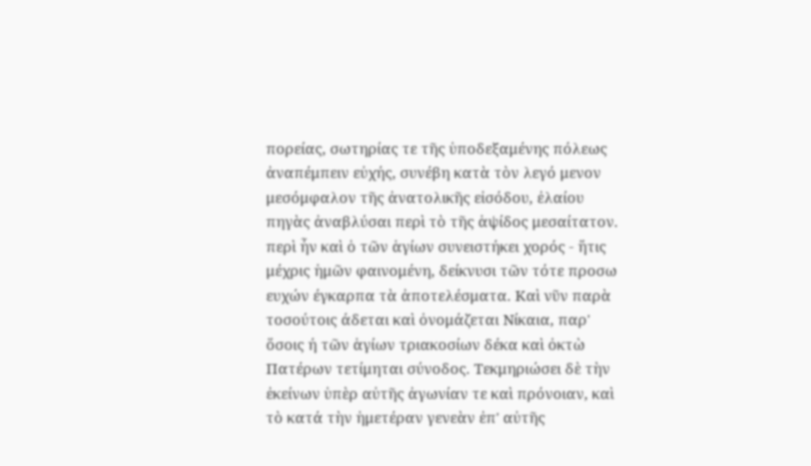πορείας, σωτηρίας τε τῆς ὑποδεξαμένης πόλεως ἀναπέμπειν εὐχής, συνέβη κατὰ τὸν λεγό μενον μεσόμφαλον τῆς ἀνατολικῆς εἰσόδου, ἐλαίου πηγὰς ἀναβλύσαι περὶ τὸ τῆς ἁψίδος μεσαίτατον. περὶ ἦν καὶ ὁ τῶν ἁγίων συνειστήκει χορός - ἥτις μέχρις ἡμῶν φαινομένη, δείκνυσι τῶν τότε προσω ευχών έγκαρπα τὰ ἀποτελέσματα. Καὶ νῦν παρὰ τοσούτοις άδεται καὶ ὀνομάζεται Νίκαια, παρ' ὅσοις ή τῶν ἁγίων τριακοσίων δέκα καὶ ὀκτὼ Πατέρων τετίμηται σύνοδος. Τεκμηριώσει δὲ τὴν ἐκείνων ὑπὲρ αὐτῆς ἀγωνίαν τε καὶ πρόνοιαν, καὶ τὸ κατά τὴν ἡμετέραν γενεὰν ἐπ' αὐτῆς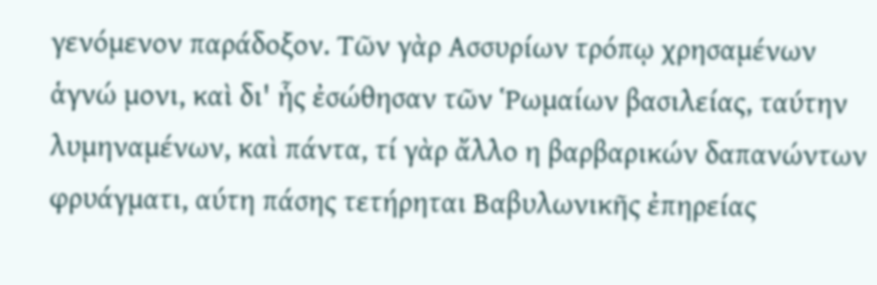γενόμενον παράδοξον. Τῶν γὰρ Ασσυρίων τρόπῳ χρησαμένων ἁγνώ μονι, καὶ δι' ἧς ἐσώθησαν τῶν Ῥωμαίων βασιλείας, ταύτην λυμηναμένων, καὶ πάντα, τί γὰρ ἄλλο η βαρβαρικών δαπανώντων φρυάγματι, αύτη πάσης τετήρηται Βαβυλωνικῆς ἐπηρείας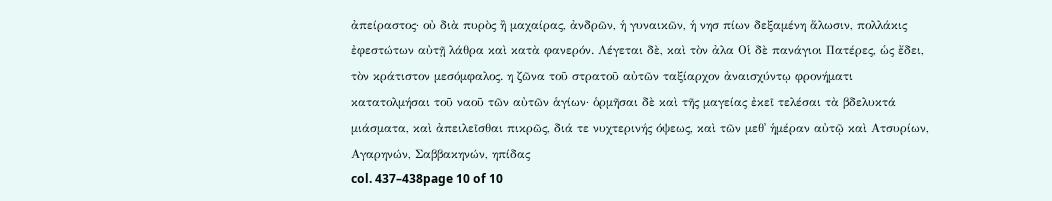ἀπείραστος· οὐ διὰ πυρὸς ἢ μαχαίρας, ἀνδρῶν, ἡ γυναικῶν, ἡ νησ πίων δεξαμένη ἅλωσιν, πολλάκις ἐφεστώτων αὐτῇ λάθρα καὶ κατὰ φανερόν. Λέγεται δὲ, καὶ τὸν ἀλα Οἱ δὲ πανάγιοι Πατέρες, ὡς ἔδει, τὸν κράτιστον μεσόμφαλος. η ζῶνα τοῦ στρατοῦ αὐτῶν ταξίαρχον ἀναισχύντῳ φρονήματι κατατολμήσαι τοῦ ναοῦ τῶν αὐτῶν ἁγίων· ὁρμῆσαι δὲ καὶ τῆς μαγείας ἐκεῖ τελέσαι τὰ βδελυκτά μιάσματα, καὶ ἀπειλεῖσθαι πικρῶς, διά τε νυχτερινής όψεως, καὶ τῶν μεθ᾿ ἡμέραν αὐτῷ καὶ Ατσυρίων, Αγαρηνών, Σαββακηνών, ηπίδας
col. 437–438page 10 of 10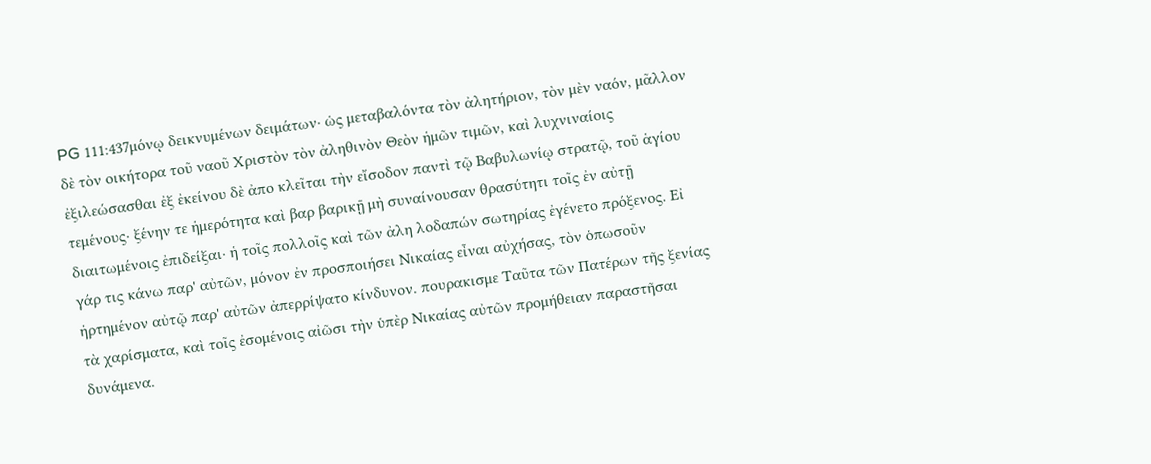PG 111:437μόνῳ δεικνυμένων δειμάτων· ὡς μεταβαλόντα τὸν ἀλητήριον, τὸν μὲν ναόν, μᾶλλον δὲ τὸν οικήτορα τοῦ ναοῦ Χριστὸν τὸν ἀληθινὸν Θεὸν ἡμῶν τιμῶν, καὶ λυχνιναίοις ἐξιλεώσασθαι ἐξ ἐκείνου δὲ ἀπο κλεῖται τὴν εἴσοδον παντὶ τῷ Βαβυλωνίῳ στρατῷ, τοῦ ἁγίου τεμένους· ξένην τε ἡμερότητα καὶ βαρ βαρικῇ μὴ συναίνουσαν θρασύτητι τοῖς ἐν αὐτῇ διαιτωμένοις ἐπιδείξαι· ἡ τοῖς πολλοῖς καὶ τῶν ἀλη λοδαπών σωτηρίας ἐγένετο πρόξενος. Εἰ γάρ τις κάνω παρ' αὐτῶν, μόνον ἐν προσποιήσει Νικαίας εἶναι αὐχήσας, τὸν ὁπωσοῦν ἡρτημένον αὐτῷ παρ' αὐτῶν ἀπερρίψατο κίνδυνον. πουρακισμε Ταῦτα τῶν Πατέρων τῆς ξενίας τὰ χαρίσματα, καὶ τοῖς ἐσομένοις αἰῶσι τὴν ὑπὲρ Νικαίας αὐτῶν προμήθειαν παραστῆσαι δυνάμενα.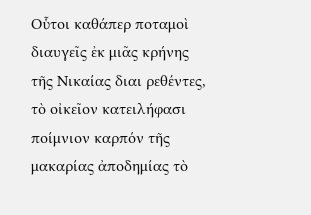Οὗτοι καθάπερ ποταμοὶ διαυγεῖς ἐκ μιᾶς κρήνης τῆς Νικαίας διαι ρεθέντες, τὸ οἰκεῖον κατειλήφασι ποίμνιον καρπόν τῆς μακαρίας ἀποδημίας τὸ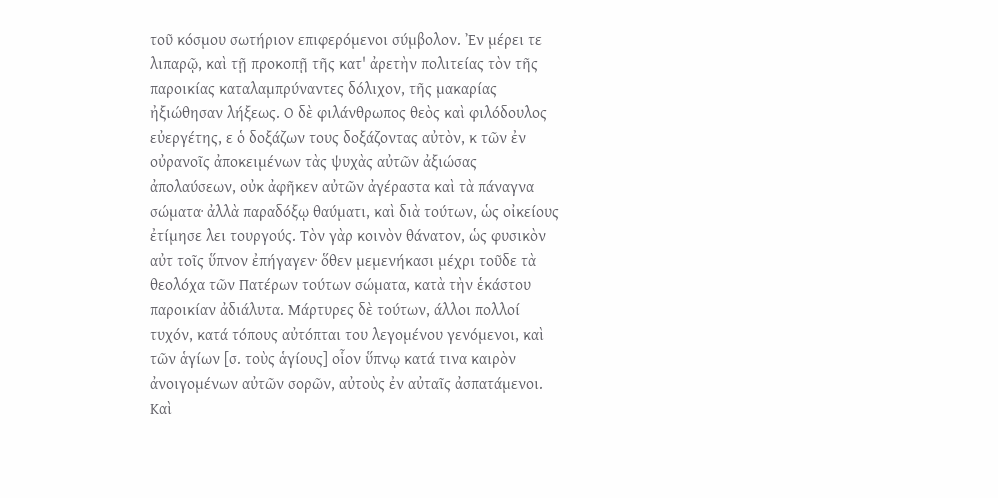τοῦ κόσμου σωτήριον επιφερόμενοι σύμβολον. Ἐν μέρει τε λιπαρῷ, καὶ τῇ προκοπῇ τῆς κατ' ἀρετὴν πολιτείας τὸν τῆς παροικίας καταλαμπρύναντες δόλιχον, τῆς μακαρίας ἠξιώθησαν λήξεως. Ο δὲ φιλάνθρωπος θεὸς καὶ φιλόδουλος εὐεργέτης, ε ὁ δοξάζων τους δοξάζοντας αὐτὸν, κ τῶν ἐν οὐρανοῖς ἀποκειμένων τὰς ψυχὰς αὐτῶν ἀξιώσας ἀπολαύσεων, οὐκ ἀφῆκεν αὐτῶν ἀγέραστα καὶ τὰ πάναγνα σώματα· ἀλλὰ παραδόξῳ θαύματι, καὶ διὰ τούτων, ὡς οἰκείους ἐτίμησε λει τουργούς. Τὸν γὰρ κοινὸν θάνατον, ὡς φυσικὸν αὐτ τοῖς ὕπνον ἐπήγαγεν· ὅθεν μεμενήκασι μέχρι τοῦδε τὰ θεολόχα τῶν Πατέρων τούτων σώματα, κατὰ τὴν ἑκάστου παροικίαν ἀδιάλυτα. Μάρτυρες δὲ τούτων, άλλοι πολλοί τυχόν, κατά τόπους αὐτόπται του λεγομένου γενόμενοι, καὶ τῶν ἁγίων [σ. τοὺς ἁγίους] οἷον ὕπνῳ κατά τινα καιρὸν ἀνοιγομένων αὐτῶν σορῶν, αὐτοὺς ἐν αὐταῖς ἀσπατάμενοι. Καὶ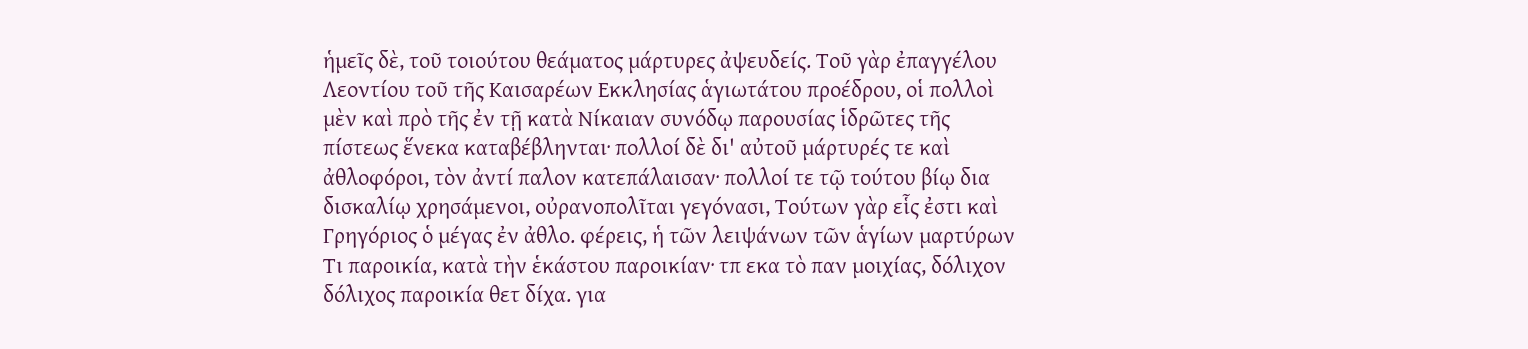ἡμεῖς δὲ, τοῦ τοιούτου θεάματος μάρτυρες ἀψευδείς. Τοῦ γὰρ ἐπαγγέλου Λεοντίου τοῦ τῆς Καισαρέων Εκκλησίας ἁγιωτάτου προέδρου, οἱ πολλοὶ μὲν καὶ πρὸ τῆς ἐν τῇ κατὰ Νίκαιαν συνόδῳ παρουσίας ἱδρῶτες τῆς πίστεως ἕνεκα καταβέβληνται· πολλοί δὲ δι' αὐτοῦ μάρτυρές τε καὶ ἀθλοφόροι, τὸν ἀντί παλον κατεπάλαισαν· πολλοί τε τῷ τούτου βίῳ δια δισκαλίῳ χρησάμενοι, οὐρανοπολῖται γεγόνασι, Τούτων γὰρ εἷς ἐστι καὶ Γρηγόριος ὁ μέγας ἐν ἀθλο. φέρεις, ἡ τῶν λειψάνων τῶν ἁγίων μαρτύρων Τι παροικία, κατὰ τὴν ἑκάστου παροικίαν· τπ εκα τὸ παν μοιχίας, δόλιχον δόλιχος παροικία θετ δίχα. για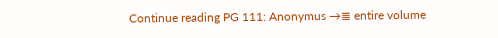Continue reading PG 111: Anonymus →≣ entire volume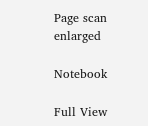Page scan enlarged

Notebook

Full View